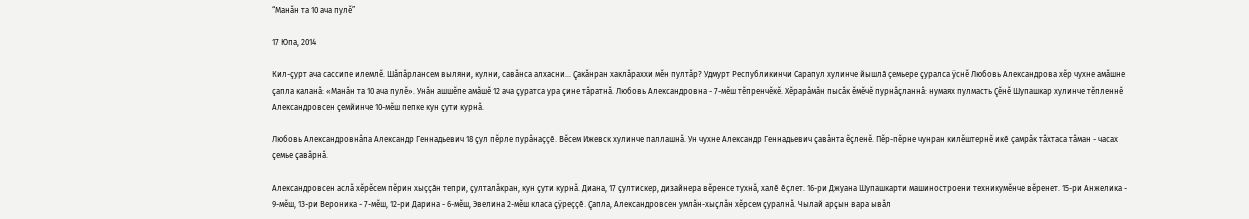“Манăн та 10 ача пулĕ”

17 Юпа, 2014

Кил-çурт ача сассипе илемлĕ. Шăпăрлансем выляни, кулни, савăнса алхасни... Çакăнран хаклăраххи мĕн пултăр? Удмурт Республикинчи Сарапул хулинче йышлă çемьере çуралса ÿснĕ Любовь Александрова хĕр чухне амăшне çапла каланă: «Манăн та 10 ача пулĕ». Унăн ашшĕпе амăшĕ 12 ача çуратса ура çине тăратнă. Любовь Александровна - 7-мĕш тĕпренчĕкĕ. Хĕрарăмăн пысăк ĕмĕчĕ пурнăçланнă: нумаях пулмасть Çĕнĕ Шупашкар хулинче тĕпленнĕ Александровсен çемйинче 10-мĕш пепке кун çути курнă.

Любовь Александровнăпа Александр Геннадьевич 18 çул пĕрле пурăнаççĕ. Вĕсем Ижевск хулинче паллашнă. Ун чухне Александр Геннадьевич çавăнта ĕçленĕ. Пĕр-пĕрне чунран килĕштернĕ икĕ çамрăк тăхтаса тăман - часах çемье çавăрнă.

Александровсен аслă хĕрĕсем пĕрин хыççăн тепри, çулталăкран, кун çути курнă. Диана, 17 çултискер, дизайнера вĕренсе тухнă, халĕ ĕçлет. 16-ри Джуана Шупашкарти машиностроени техникумĕнче вĕренет. 15-ри Анжелика - 9-мĕш, 13-ри Вероника - 7-мĕш, 12-ри Дарина - 6-мĕш, Эвелина 2-мĕш класа çÿреççĕ. Çапла, Александровсен умлăн-хыçлăн хĕрсем çуралнă. Чылай арçын вара ывăл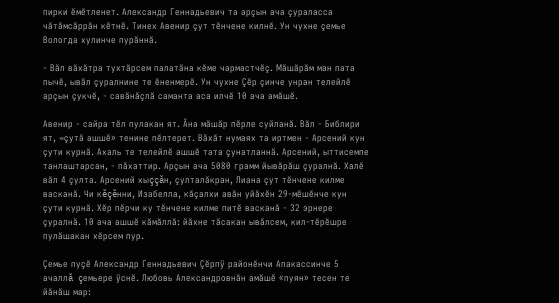пирки ĕмĕтленет. Александр Геннадьевич та арçын ача çураласса чăтăмсăррăн кĕтнĕ. Тинех Авенир çут тĕнчене килнĕ. Ун чухне çемье Вологда хулинче пурăннă.

- Вăл вăхăтра тухтăрсем палатăна кĕме чармастчĕç. Мăшăрăм ман пата пычĕ, ывăл çуралнине те ĕненмерĕ. Ун чухне Çĕр çинче унран телейлĕ арçын çукчĕ, - савăнăçлă саманта аса илчĕ 10 ача амăшĕ.

Авенир - сайра тĕл пулакан ят. Ăна мăшăр пĕрле суйланă. Вăл - Библири ят, «çутă ашшĕ» тенине пĕлтерет. Вăхăт нумаях та иртмен - Арсений кун çути курнă. Ахаль те телейлĕ ашшĕ тата çунатланнă. Арсений, ыттисемпе танлаштарсан, - пăхаттир. Арçын ача 5080 грамм йывăрăш çуралнă. Халĕ вăл 4 çулта. Арсений хыççăн, çулталăкран, Лиана çут тĕнчене килме васканă. Чи кĕçĕнни, Изабелла, кăçалхи авăн уйăхĕн 29-мĕшĕнче кун çути курнă. Хĕр пĕрчи ку тĕнчене килме питĕ васканă - 32 эрнере çуралнă. 10 ача ашшĕ кăмăллă: йăхне тăсакан ывăлсем, кил-тĕрĕшре пулăшакан хĕрсем пур.

Çемье пуçĕ Александр Геннадьевич Çĕрпÿ районĕнчи Апакассинче 5 ачаллă çемьере ÿснĕ. Любовь Александровнăн амăшĕ «пуян» тесен те йăнăш мар: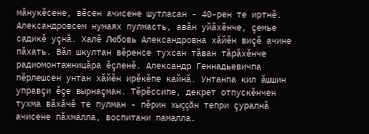мăнукĕсене, вĕсен ачисене шутласан - 40-рен те иртнĕ. Александровсем нумаях пулмасть, авăн уйăхĕнче, çемье садикĕ уçнă. Халĕ Любовь Александровна хăйĕн виçĕ ачине пăхать. Вăл шкултан вĕренсе тухсан тăван тăрăхĕнче радиомонтажницăра ĕçленĕ. Александр Геннадьевичпа пĕрлешсен унтан хăйĕн ирĕкĕпе кайнă. Унтанпа кил ăшшин управçи ĕçе вырнаçман. Тĕрĕссипе, декрет отпускĕнчен тухма вăхăчĕ те пулман - пĕрин хыççăн тепри çуралнă ачисене пăхмалла, воспитани памалла.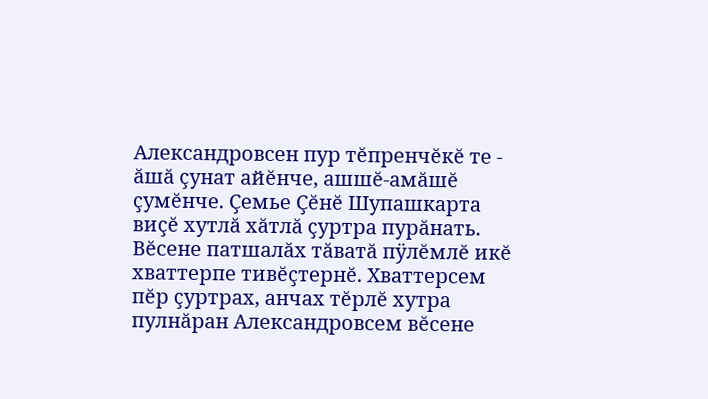Александровсен пур тĕпренчĕкĕ те - ăшă çунат айĕнче, ашшĕ-амăшĕ çумĕнче. Çемье Çĕнĕ Шупашкарта виçĕ хутлă хăтлă çуртра пурăнать. Вĕсене патшалăх тăватă пÿлĕмлĕ икĕ хваттерпе тивĕçтернĕ. Хваттерсем пĕр çуртрах, анчах тĕрлĕ хутра пулнăран Александровсем вĕсене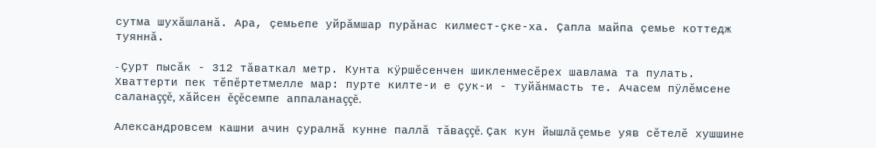сутма шухăшланă. Ара, çемьепе уйрăмшар пурăнас килмест-çке-ха. Çапла майпа çемье коттедж туяннă.

- Çурт пысăк - 312 тăваткал метр. Кунта кÿршĕсенчен шикленмесĕрех шавлама та пулать. Хваттерти пек тĕпĕртетмелле мар: пурте килте-и е çук-и - туйăнмасть те. Ачасем пÿлĕмсене саланаççĕ, хăйсен ĕçĕсемпе аппаланаççĕ.

Александровсем кашни ачин çуралнă кунне паллă тăваççĕ. Çак кун йышлă çемье уяв сĕтелĕ хушшине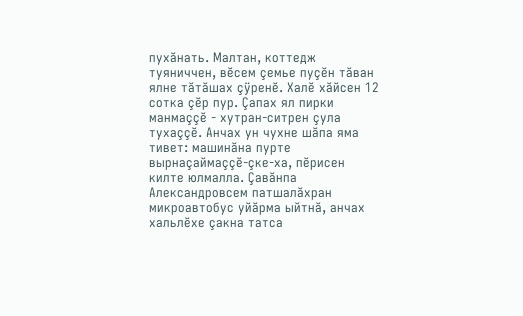пухăнать. Малтан, коттедж туяниччен, вĕсем çемье пуçĕн тăван ялне тăтăшах çÿренĕ. Халĕ хăйсен 12 сотка çĕр пур. Çапах ял пирки манмаççĕ - хутран-ситрен çула тухаççĕ. Анчах ун чухне шăпа яма тивет: машинăна пурте вырнаçаймаççĕ-çке-ха, пĕрисен килте юлмалла. Çавăнпа Александровсем патшалăхран микроавтобус уйăрма ыйтнă, анчах хальлĕхе çакна татса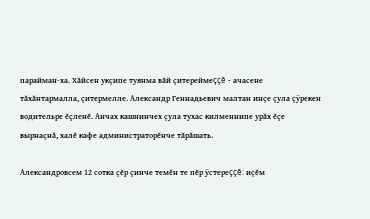парайман-ха. Хăйсен укçипе туянма вăй çитереймеççĕ - ачасене тăхăнтармалла, çитермелле. Александр Геннадьевич малтан инçе çула çÿрекен водительре ĕçленĕ. Анчах кашнинчех çула тухас килменнипе урăх ĕçе вырнаçнă, халĕ кафе администраторĕнче тăрăшать.

Александровсем 12 сотка çĕр çинче темĕн те пĕр ÿстереççĕ: иçĕм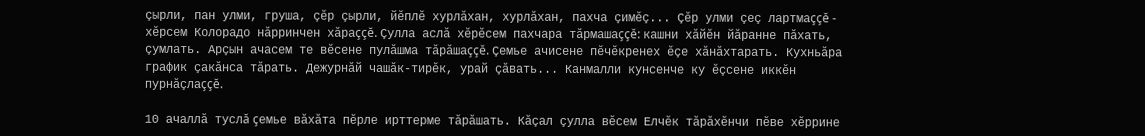çырли, пан улми, груша, çĕр çырли, йĕплĕ хурлăхан, хурлăхан, пахча çимĕç... Çĕр улми çеç лартмаççĕ - хĕрсем Колорадо нăрринчен хăраççĕ. Çулла аслă хĕрĕсем пахчара тăрмашаççĕ: кашни хăйĕн йăранне пăхать, çумлать. Арçын ачасем те вĕсене пулăшма тăрăшаççĕ. Çемье ачисене пĕчĕкренех ĕçе хăнăхтарать. Кухньăра график çакăнса тăрать. Дежурнăй чашăк-тирĕк, урай çăвать... Канмалли кунсенче ку ĕçсене иккĕн пурнăçлаççĕ.

10 ачаллă туслă çемье вăхăта пĕрле ирттерме тăрăшать. Кăçал çулла вĕсем Елчĕк тăрăхĕнчи пĕве хĕррине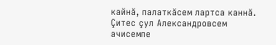кайнă, палаткăсем лартса каннă. Çитес çул Александровсем ачисемпе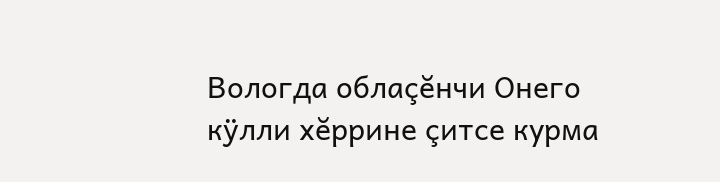Вологда облаçĕнчи Онего кÿлли хĕррине çитсе курма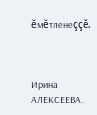ĕмĕтленеççĕ.



Ирина АЛЕКСЕЕВА.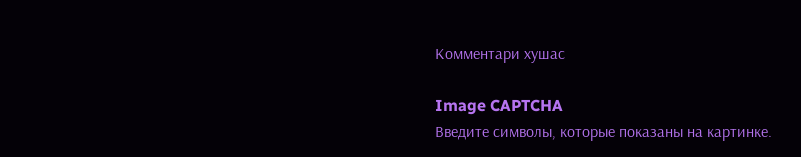Комментари хушас

Image CAPTCHA
Введите символы, которые показаны на картинке.